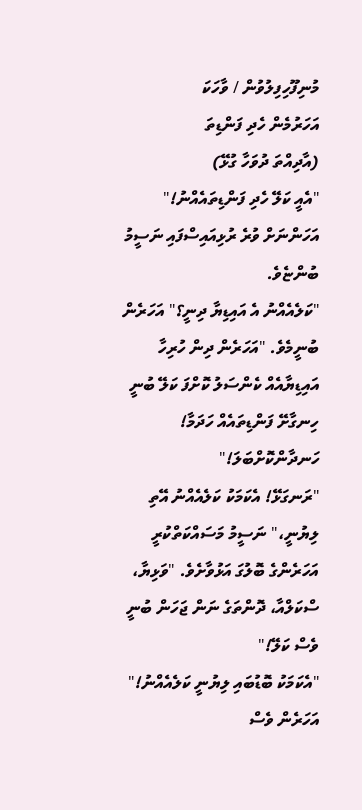މުނިފޫހިފިލުވުން / ވާހަކަ
އަހަރުމެން ހެދި ފަންޑިތަ
(އާދިއްތަ ދުވަހާ ގުޅޭ)
"އެއީ ކަލޭ ހެދި ފަންޑިތައެއްނު!" އަހަންނަށް ވުރެ ރުޅިއައިސްފައި ނަސީމު ބުންޏެވެ.
"ކަލެއެއްނު އެ އައިޑިޔާ ދިނީ؟" އަހަރެން ބުނީމެވެ. "އަހަރެން ދިން ހުރިހާ އައިޑިޔާއެއް ކެންސަލު ކޮށްފަ ކަލޭ ބުނީ ހިނގާށޭ ފަންޑިތައެއް ހަދަމާ! ހަނދާންކޮށްބަލަ!"
"ރަނގަޅޭ! އެކަމަކު ކަލެއެއްނު އޭތި ލިޔުނީ،" ނަސީމު މަސައްކަތްކުރީ އަހަރެންގެ ބޮލުގަ އަޅުވާށެވެ. "ވަޅިޔާ، ސްކަލްއާ، ދޮންތަގެ ނަން ޖަހަން ބުނީ ވެސް ކަލޭ!"
"އެކަމަކު ބޮޑުބައި ލިޔުނީ ކަލެއެއްނު!" އަހަރެން ވެސް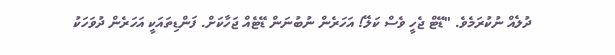ދުލެއް ނުކުރަމެވެ. "ޑޭޓް ޖެހީ ވެސް ކަލޭ! އަހަރެން ނުބުނަން ޑޭޓެއް ޖަހާކަށް. ފަންޑިތައަކީ އަހަރެން ދުވަހަކު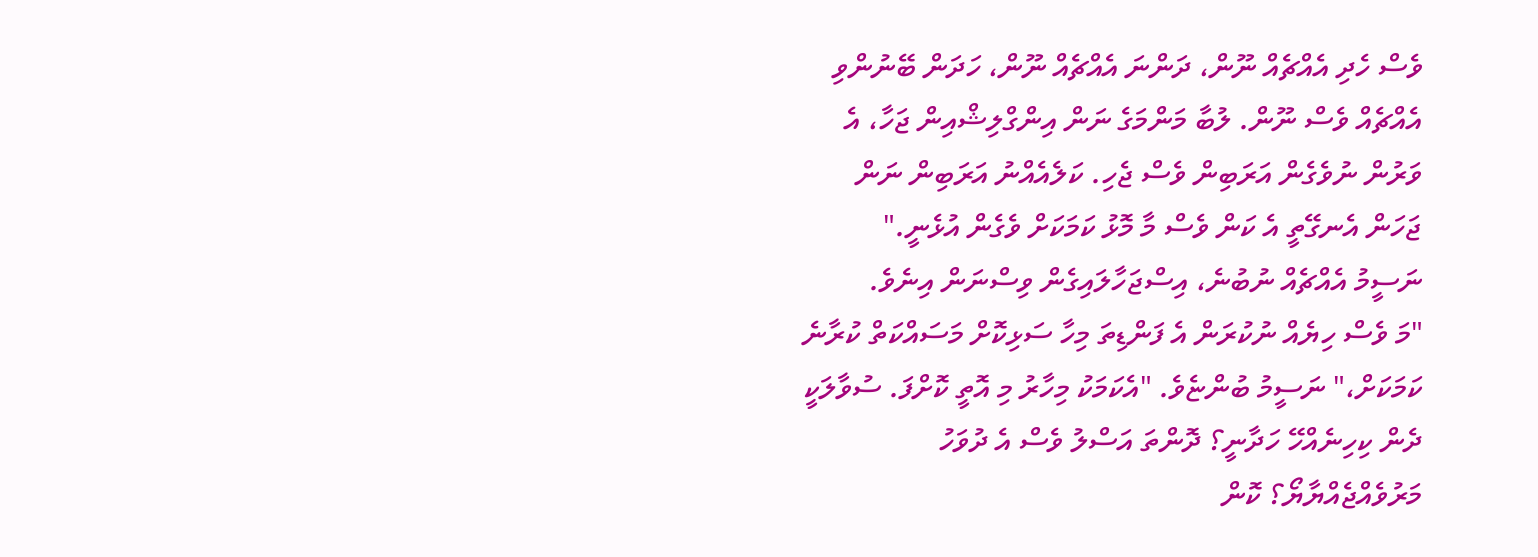ވެސް ހެދި އެއްޗެއް ނޫން، ދަންނަ އެއްޗެއް ނޫން، ހަދަން ބޭނުންވި އެއްޗެއް ވެސް ނޫން. ލުބާ މަންމަގެ ނަން އިންގްލިޝްއިން ޖަހާ، އެ ވަރުން ނުވެގެން އަރަބިން ވެސް ޖެހި. ކަލެއެއްނު އަރަބިން ނަން ޖަހަން އެނގޭތީ އެ ކަން ވެސް މާ މޮޅު ކަމަކަށް ވެގެން އުޅެނީ."
ނަސީމު އެއްޗެއް ނުބުނެ، އިސްޖަހާލައިގެން ވިސްނަން އިނެވެ.
"މަ ވެސް ހިޔެއް ނުކުރަން އެ ފަންޑިތަ މިހާ ސަޅިކޮށް މަސައްކަތް ކުރާނެ ކަމަކަށް،" ނަސީމު ބުންޏެވެ. "އެކަމަކު މިހާރު މި އޮތީ ކޮށްފަ. ސުވާލަކީ ދެން ކިހިނެއްހޭ ހަދާނީ؟ ދޮންތަ އަސްލު ވެސް އެ ދުވަހު މަރުވެއްޖެއްޔާޔޯ؟ ކޮން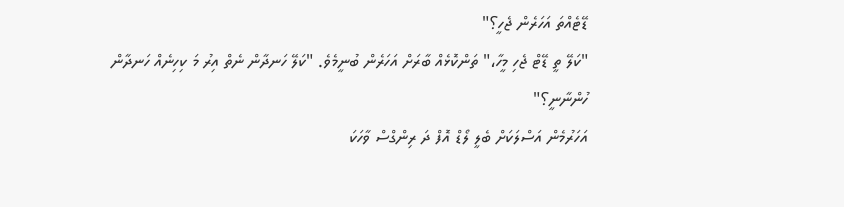ޑޭޓެއްތަ އަހަރެން ޖެހީ؟"
"ކަލޭ ތީ ޑޭޓް ޖެހި މީހާ،" ތަންކޮޅެއް ބާރަށް އަހަރެން ބުނީމެވެ. "ކަލޭ ހަނދާން ނެތް އިރު މަ ކިހިނެއް ހަނދާން ހުންނާނީ؟"
އަހަރުމެން އަސްލަކަށް ބެލީ ލޯޑް އޮފް ދަ ރިންގްސް ވާހަކަ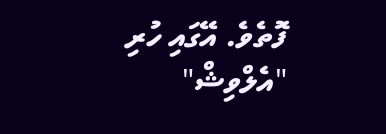ފޮތެވެ. އޭގައި ހުރި "އެލްވިޝް"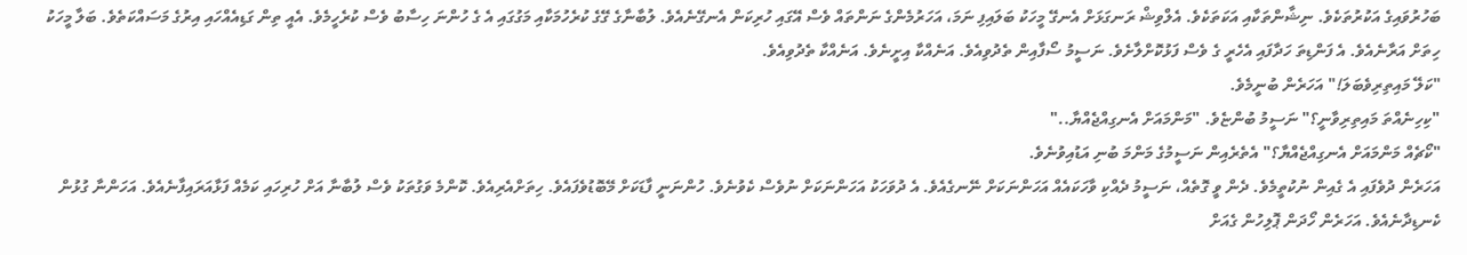ބަހުރުވައިގެ އަކުރުތަކެވެ. ނިޝާންތަކާއި އަކަތަކެވެ. އެލްވިޝް ރަނގަޅަށް އެނގޭ މީހަކު ބަލައިފި ނަމަ، އަހަރުމެންގެ ނަންތައް ވެސް އޭގައި ހުރިކަން އެނގޭނެއެވެ. ލުބާނާގެ ގޭގެ ކުރެހުމަކާއި މަގުގައި އެ ގެ ހުންނަ ހިސާބު ވެސް ކުރެހީމެވެ. އެއީ ތިން ގަޑިއެއްހައި އިރުގެ މަސައްކަތެވެ. ބަލާ މީހަކު ހިތަށް އަރާނެއެވެ. އެ ފަންޑިތަ ހަދާފައި އެހެރީ ގެ ވެސް ފަޅުކޮށްލާށެވެ. ނަސީމު ސޯފާއިން ތެދުވިއެވެ. އަނެއްކާ އިށީނެވެ. އަނެއްކާ ތެދުވިއެވެ.
"ކަލޭ މައިތިރިވެބަލަ!" އަހަރެން ބުނީމެވެ.
"ކިހިނެއްތަ މައިތިރިވާނީ؟" ނަސީމު ބުންޏެވެ. "މަންމައަށް އެނގިއްޖެއްޔާ.."
"ކޯޗެއް މަންމައަށް އެނގިއްޖެއްޔާ؟" އެތެރެއިން ނަސީމުގެ މަންމަ ބުނި އަޑުއިވުނެވެ.
އަހަރެން ދުވެފައި އެ ގެއިން ނުކުތީމެވެ. ދެން ވީ ގޮތެއް، ނަސީމު ދެއްކި ވާހަކައެއް އަހަންނަކަށް ނޭނގެއެވެ. އެ ދުވަހަކު އަހަންނަކަށް ނުވެސް ކެވުނެވެ. ހުންނަނީ ފާޑަކަށް މޭބޮޑުވެފައެވެ. ހިތަށްއެރިއެވެ. ކޮންމެ ވަގުތަކު ވެސް ލުބާނާ އަށް ހުރިހައި ކަމެއް ފަޅާއަރައިފާނެއެވެ. އަހަންނާ ގުޅުން ކެނޑިދާނެއެވެ. އަހަރެން ހޯދަން ޕޮލިހުން ގެއަށް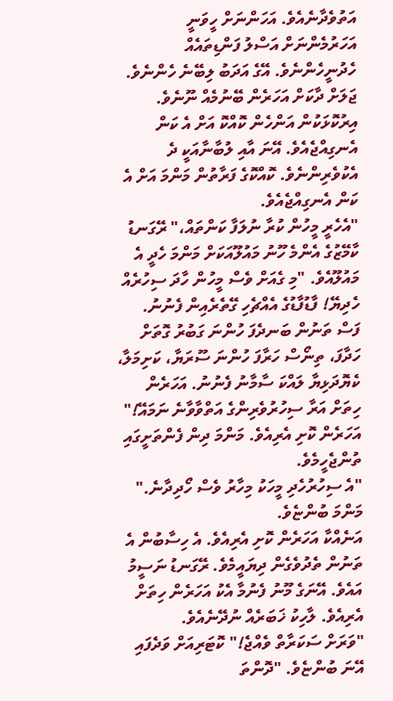އަތުވެދާނެއެވެ. އަހަންނަށް ހީވަނީ އަހަރުމެންނަށް އަސްލު ފަންޑިތައެއް ހެދުނީހެންނެވެ. އޭގެ އަދަބު ލިބޭނެ ހެންނެވެ. ޖަލަށް ދާކަށް އަހަރެން ބޭނުމެއް ނޫނެވެ. އިރުކޮޅަކުން އަންހެން ކޮއްކޮ އަށް އެ ކަން އެނގިއްޖެއެވެ. އޭނަ އާއި ލުބާނާއަކީ ދެ އެކުވެރިންނެވެ. ކޮއްކޮގެ ފަރާތުން މަންމަ އަށް އެ ކަން އެނގިއްޖެއެވެ.
"އެހެރީ މީހުން ކުރާ ނުލަފާ ކަންތައް،" ރޭގަނޑު ކާމޭޒުގެ އެންމެ ހޫނު މައުލޫއަކަށް މަންމަ ހެދީ އެ މައުލޫއެވެ. "މި ގެއަށް ވެސް މީހުން ހާދަ ސިހުރެއް ހެދިޔޭ! ފާޑުފާޑުގެ އެއްޗެހި ގޭތެރެއިން ފެނުނު. ފަސް ތަނުން ބަނދެފަ ހުންނަ ގަބުރު ގޮތަށް ހަދާފަ، ތިނޯސް ހަރާފަ ހުންނަ ސޫރަޔާ، ކަށިމަލާ، ކެޔޮދަޅިޔާ ލައްކަ ސާމާނު ފެނުނު. އަހަރެން ހިތަށް އަރާ ސިހުރުވެރިންގެ އަތްވާވާނެ ނަމައޭ!"
އަހަރެން ކޮށި އެރިއެވެ. މަންމަ ދިން ފެންތަށީގައި ތުންޖެހީމެވެ.
"އެ ސިހުރުހެދި މީހަކު މިހާރު ވެސް ހޯދިދާނެ." މަންމަ ބުންޏެވެ.
އަނެއްކާ އަހަރެން ކޮށި އެރިއެވެ. އެ ހިސާބުން އެ ތަނުން ތެދުވެގެން ދިޔައީމެވެ. ރޭގަނޑު ނަސީމު އައެވެ. އޭނަގެ މޫނު ފެނުމާ އެކު އަހަރެން ހިތަށް އެރިއެވެ. ލާހިކު ޚަބަރެއް ނުދޭނެއެވެ.
"ވަރަށް ސަކަރާތް ވެއްޖެ!" ކޮޓަރިއަށް ވަދެފައި އޭނަ ބުންޏެވެ. "ދޮންތަ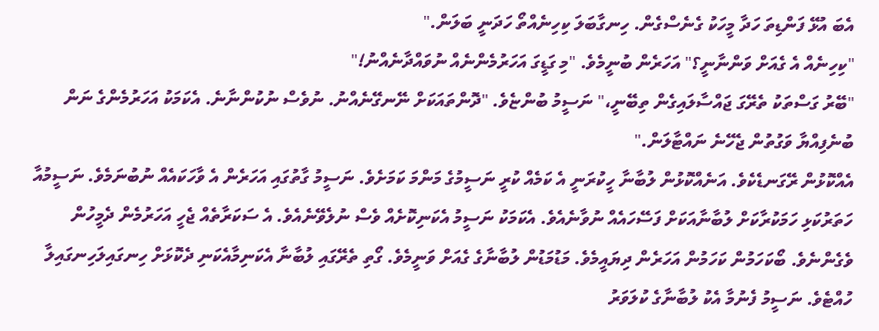އެބަ އުޅޭ ފަންޑިތަ ހަދާ މީހަކު ގެނެސްގެން. ހިނގާބަލަ ކިހިނެއްތޯ ހަދަނީ ބަލަން."
"ކިހިނެއް އެ ގެއަށް ވަންނާނީ؟" އަހަރެން ބުނީމެވެ. "މި ގަޑީގަ އަހަރުމެންނެއް ނުވައްދާނެއްނު!"
"ބޭރު ގަސްތަކު ތެރޭގަ ޖައްސާލައިގެން ތިބޭނީ،" ނަސީމު ބުންޏެވެ. "ދޮންތައަކަށް ނޭނގޭނެއްނު. ނުވެސް ނުކުންނާނެ. އެކަމަކު އަހަރުމެންގެ ނަން ބުނެފިއްޔާ ވަގުތުން ޖެހޭނެ ނައްޓާލަން."
އެއްކޮޅުން ރޭގަނޑެކެވެ. އަނެއްކޮޅުން ލުބާނާ ހީކުރަނީ އެ ކަމެއް ކުރީ ނަސީމުގެ މަންމަ ކަމަށެވެ. ނަސީމު ގާތުގައި އަހަރެން އެ ވާހަކައެއް ނުބުނަމެވެ. ނަސީމުއާ ހަތަރުކަޅި ހަމަކުރާކަށް ލުބާނާއަކަށް ފަސޭހައެއް ނުވާނެއެވެ. އެކަމަކު ނަސީމު އެކަނިކޮށެއް ވެސް ނުލެވޭނެއެވެ. އެ ސަކަރާތެއް ޖެހީ އަހަރުމެން ދެމީހުން ވެގެންނެވެ. ބޯކަހަމުން ކަހަމުން އަހަރެން ދިޔައީމެވެ. މަޑުމަޑުން ލުބާނާގެ ގެއަށް ވަނީމެވެ. ގޯތި ތެރޭގައި ލުބާނާ އެކަނިމާއެކަނި ދެކޮޅަށް ހިނގައިލަހިނގައިލާ ހުއްޓެވެ. ނަސީމު ފެނުމާ އެކު ލުބާނާގެ ކުލަވަރު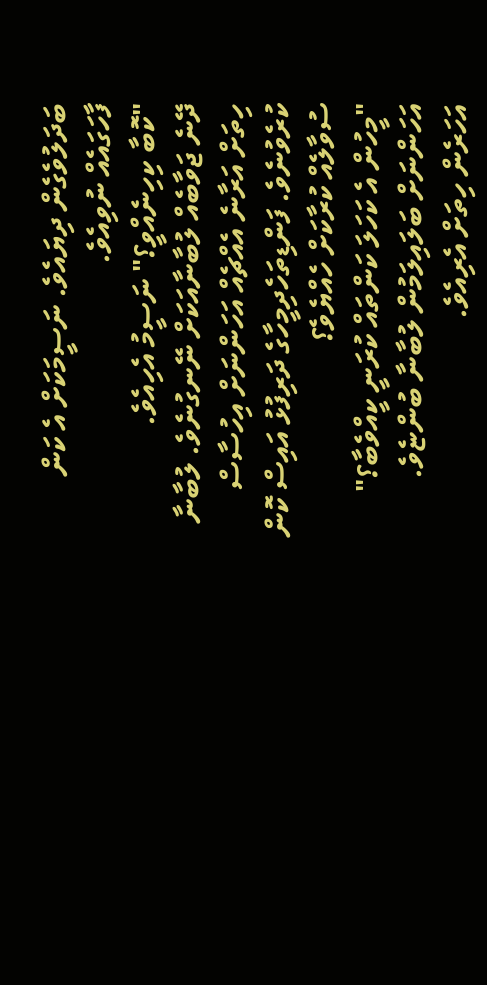ބަދަލުވެގެން ދިޔައެވެ. ނަސީމަކަށް އެ ކަން ފާހަގައެއް ނުވިއެވެ.
"ކޮބާ ކިހިނެއްވީ؟" ނަސީމު އެހިއެވެ.
ދޭނެ ޖަވާބެއް ލުބާނާއަކަށް ނޭނގުނެވެ. ލުބާނާ ހިތަށް އަރާނެ އެއްޗެއް އަހަންނަށް އިހުސާސް ކުރެވުނެވެ. ފަންޑިތަހެދިމީހާގެ ދަރިފުޅު އައިސް ކޮން ސުވާލެއް ކުރާކަށް ހެއްޔެވެ؟
"މީހުން އެ ކަހަލަ ކަންތައް ކުރަނީ ކީއްވެބާ؟" އަހަންނަށް ބަލައިލަމުން ލުބާނާ ބުންޏެވެ.
އަހަރެން ހިތަށް އެރިއެވެ.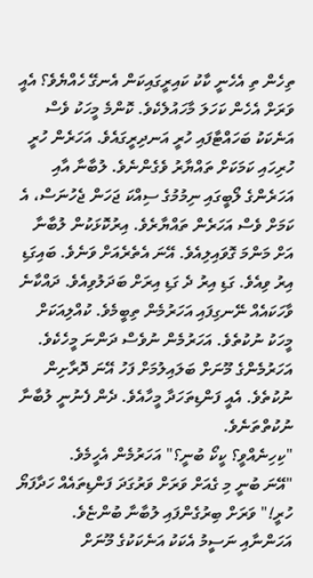ތިހެން ތި އެހެނީ ކާކު ކައިރީގައިކަން އެނގޭ ހެއްޔެވެ؟ އެއީ ވަރަށް އެހެން ކަހަލަ މާހައުލެކެވެ. ކޮންމެ މީހަކު ވެސް އަނެކަކު ބަހައްޓާފައި ހުރީ އަނދިރީގައެވެ. އަހަރެން ހުރީ ހުރިހައި ކަމަކަށް ތައްޔާރު ވެގެންނެވެ. ލުބާނާ އާއި އަހަރެންގެ ލޯބީގައި ނިމުމުގެ ސިއްކަ ޖަހަން ޖެހުނަސް، އެ ކަމަށް ވެސް އަހަރެން ތައްޔާރެވެ. އިރުކޮޅަކުން ލުބާނާ އަށް މަންމަ ގޮވައިލިއެވެ. އޭނަ އެތެރެއަށް ވަނެވެ. ބައިގަޑި އިރު ވިއެވެ. ގަޑި އިރު ދެ ގަޑި އިރަށް ބަދަލުވިއެވެ. ދައްކާނެ ވާހަކައެއް ނޭނގިފައި އަހަރުމެން ތިބީމެވެ. ކުއްލިއަކަށް މީހަކު ނުކުތެވެ. އަހަރުމެން ނުވެސް ދަންނަ މީހެކެވެ. އަހަރުމެންގެ މޫނަށް ބަލައިލުމަށް ފަހު އޭނަ ދޮރާށިން ނުކުތެވެ. އެއީ ފަންޑިތަހަދާ މީހާއެވެ. ދެން ފެނުނީ ލުބާނާ ނުކުތްތަނެވެ.
"ކިހިނެއްވީ؟ ކީކޯ ބުނީ؟" އަހަރުމެން އެހީމެވެ.
"އޭނަ ބުނީ މި ގެއަށް ވަރަށް ވަރުގަދަ ފަންޑިތައެއް ހަދާފަޔޯ ހުރީ!" ވަރަށް ބިރުގެންފައި ލުބާނާ ބުންޏެވެ.
އަހަންނާއި ނަސީމު އެކަކު އަނެކަކުގެ މޫނަށް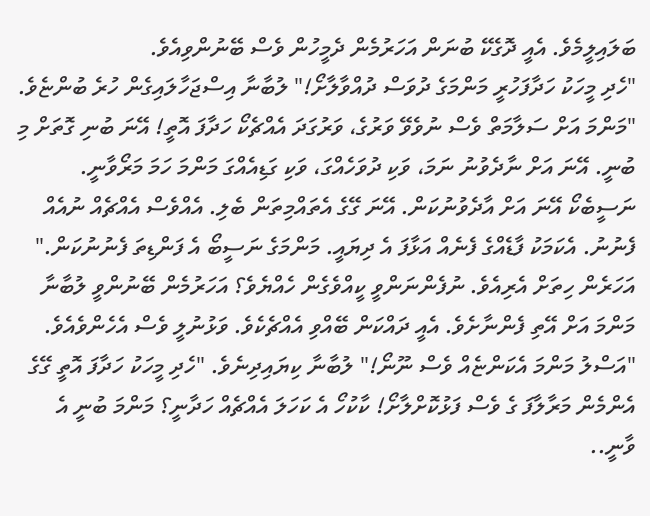ބަލައިލީމެވެ. އެއީ ދޮގެކޭ ބުނަން އަހަރުމެން ދެމީހުން ވެސް ބޭނުންވިއެވެ.
"ހެދި މީހަކު ހަދާފަހުރީ މަންމަގެ ދުވަސް ދުއްވާލާށޯ!" ލުބާނާ އިސްޖަހާލައިގެން ހުރެ ބުންޏެވެ. "މަންމަ އަށް ސަލާމަތް ވެސް ނުވެވޭ ވަރުގެ، ވަރުގަދަ އެއްޗެކޯ ހަދާފަ އޮތީ! އޭނަ ބުނި ގޮތަށް މި ބުނީ. އޭނަ އަށް ނާދެވުނު ނަމަ، ވަކި ދުވަހެއްގަ، ވަކި ގަޑިއެއްގަ މަންމަ ހަމަ މަރޯވާނީ. ނަސީބެކޯ އޭނަ އަށް އާދެވުނުކަން. އޭނަ ގޭގެ އެތައްމިތަން ބެލި. އެއްވެސް އެއްޗެއް ނުއެއް ފެނުނު. އެކަމަކު ފާޑެއްގެ ފެނެއް އަޅާފަ އެ ދިޔައީ. މަންމަގެ ނަސީބޯ އެ ފަންޑިތަ ފެނުނުކަން."
އަހަރެން ހިތަށް އެރިއެވެ. ނުފެންނަންވީ ކީއްވެގެން ހެއްޔެވެ؟ އަހަރުމެން ބޭނުންވީ ލުބާނާ މަންމަ އަށް އޭތި ފެންނާށެވެ. އެއީ ދައްކަން ބޭއްވި އެއްޗެކެވެ. ވަޅުނުލީ ވެސް އެހެންވެއެވެ.
"އަސްލު މަންމަ އެކަންޏެއް ވެސް ނޫނޯ!" ލުބާނާ ކިޔައިދިނެވެ. "ހެދި މީހަކު ހަދާފަ އޮތީ ގޭގެ އެންމެން މަރާލާފަ ގެ ވެސް ފަޅުކޮށްލާށޯ! ކާކުހޯ އެ ކަހަލަ އެއްޗެއް ހަދާނީ؟ މަންމަ ބުނީ އެ ވާނީ..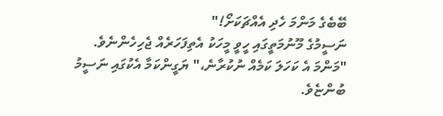ބޭބެގެ މަންމަ ހެދި އެއްޗަކަށޯ!"
ނަސީމުގެ މޫނުމަތީގައި ހީވީ މީހަކު އެތިފަހަރެއް ޖެހިހެންނެވެ.
"މަންމަ އެ ކަހަލަ ކަމެއް ނުކުރާނެ،" ޔަގީންކަމާ އެކުގައި ނަސީމު ބުންޏެވެ.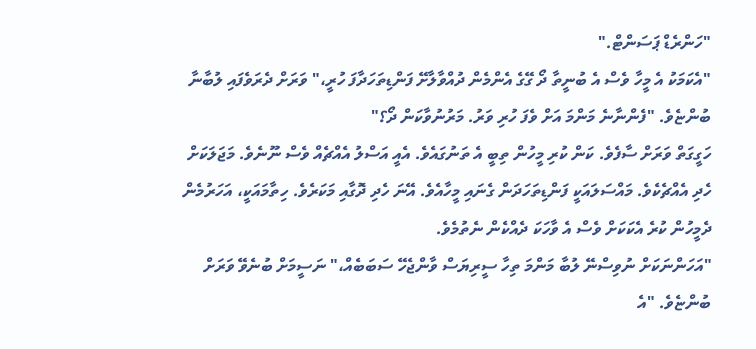"ހަންރެޑް ޕަސަންޓް."
"އެކަމަކު އެ މީހާ ވެސް އެ ބުނީތާ ދޯ ގޭގެ އެންމެން ދުއްވާލާށޭ ފަންޑިތަހަދާފަ ހުރީ،" ވަރަށް ދެރަވެފައި ލުބާނާ ބުންޏެވެ. "ފެންނާނެ މަންމަ އަށް ވެފަ ހުރި ވަރު. މަރުނުވާކަން ދޯ؟"
ހަގީގަތް ވަރަށް ސާފެވެ. ކަން ކުރި މީހުން ތިބީ އެ ތަނުގައެވެ. އެއީ އަސްލު އެއްޗެއް ވެސް ނޫނެވެ. މަޖަލަކަށް ހެދި އެއްޗެކެވެ. މައްސަލައަކީ ފަންޑިތަހަދަން ގެނައި މީހާއެވެ. އޭނަ ހެދި ދޮގާއި މަކަރެވެ. ހިތާމައަކީ، އަހަރުމެން ދެމީހުން ކުރެ އެކަކަށް ވެސް އެ ވާހަކަ ދެއްކެން ނެތުމެވެ.
"އަހަންނަކަށް ނުވިސްނޭ ލުބާ މަންމަ ތިހާ ސީރިޔަސް ވާންޖެހޭ ސަބަބެއް،" ނަސީމަށް ބުނެވޭ ވަރަށް ބުންޏެވެ. "އެ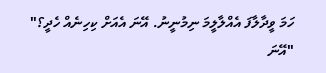ހަމަ ވީދާލާފަ އެއްލާލީމަ ނިމުނީނު. އޭނަ އެއަށް ކިހިނެއް ހެދީ؟"
"އޭނަ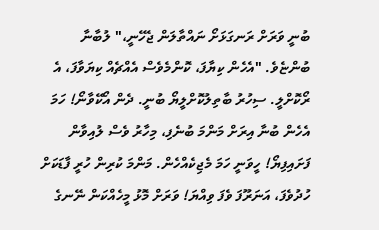ބުނީ ވަރަށް ރަނގަޅަށޯ ނައްތާލަން ޖެހޭނީ،" ލުބާނާ ބުންޏެވެ. "އެހެން ކިޔާފަ، ކޮންމެވެސް އެއްޗެއް ކިޔަވާފަ، އެ ރޯކޮށްލީ. ސިހުރު ބާތިލުކޮށްލީޔޯ ބުނީ. ދެން އޯކޭވާނޯ! ހަމަ އެހެން ބުނާ އިރަށް މަންމަ ބުނެފި، މިހާރު ވެސް ލުއިވާން ފަށައިފިޔޯ! ހީވަނީ ހަމަ މެޖިކެއްހެން. މަންމަ ކުރިން ހުރީ ފާޑަކަށް ހުދުވެފަ، އަނަރޫފަ ވެފަ ވިއްޔަ! ވަރަށް މޮޅު މީހެއްކަން ނޭނގެ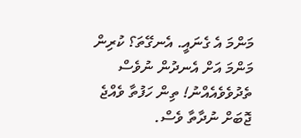މަންމަ އެ ގެނައީ. އެނގޭތަ؟ ކުރިން މަންމަ އަށް އެނދުން ނުވެސް ތެދުވެވެއެއްނު! ތިން ހަފުތާ ވެއްޖެ ޖޮބަށް ނުދާތާ ވެސް.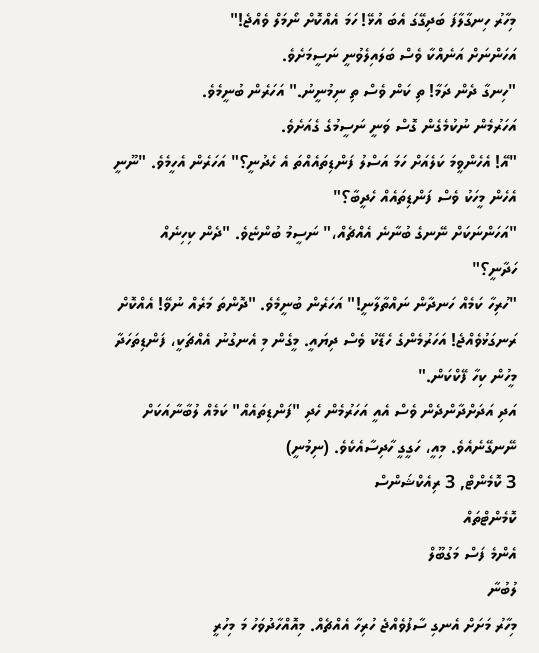މިހާރު ހިނގާލާފަ ބަދިގޭގަ އެބަ އުޅޭ! ހަމަ އެއްކޮށް ނޯމަލް ވެއްޖެ!"
އަހަންނަށް އަނެއްކާ ވެސް ބަލައިލެވުނީ ނަސީމަށެވެ.
"ހިނގާ ދެން ދަމާ! ތި ކަން ވެސް ތި ނިމުނީނު." އަހަރެން ބުނީމެވެ.
އަހަރުމެން ނުކުމެގެން ގޮސް ވަނީ ނަސީމުގެ ގެއަށެވެ.
"އޭ! އެހެންވީމަ ކަލެއަށް ހަމަ އަސްލު ފަންޑިތައެއްތަ އެ ހެދުނީ؟" އަހަރެން އެހީމެވެ. "ނޫނީ އެހެން މީހަކު ވެސް ފަންޑިތައެއް ހެދީބާ؟"
"އަހަންނަކަށް ނޭނގެ ބުނާނެ އެއްޗެއް،" ނަސީމު ބުންޏެވެ. "ދެން ކިހިނެއް ހަދާނީ؟"
"ހުރިހާ ކަމެއް ހަނދާން ނައްތާލާނީ!" އަހަރެން ބުނީމެވެ. "ދޮންތަ މަރެއް ނުވޭ! އެއްކޮށް ރަނގަޅުވެއްޖެ! އަހަރުމެންގެ ހެޑޭކު ވެސް ދިޔައީ. މީގެން މި އެނގުނު އެއްޗަކީ، ފަންޑިތަހަދާ މީހުން ކިހާ ފޭކްކަން."
އަދި އަދަށްދާންދެން ވެސް އެއީ އަހަރުމެން ހެދި "ފަންޑިތައެއް" ކަމެއް ލުބާނާއަކަށް ނޭނގޭނެއެވެ. މިއީ، ހަގީގީ ހާދިސާއެކެވެ. (ނިމުނީ)
3 ކޮމެންޓް, 3 ރިއެކްޝަންސް
ކޮމެންޓްތައް
އެންމެ ފަސް މަގުބޫލް
ލުބުނާ
މިހާރު މަށަށް އެނގި ސާފުވެއްޖެ ހުރިހާ އެއްޗެއް. މިއޮއްހާދުވަހު މަ މިހުރީ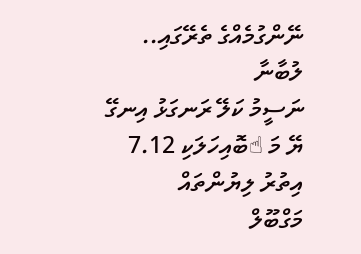ނޭންގުމެއްގެ ތެރޭގައި..
ލުބާނާ
ނަސީމު ކަލޭ ރަނގަޅު އިނގޭ
ޔޭ މަ ☝ބޮއިހަލަކި 7.12
އިތުރު ލިޔުންތައް
މަގްބޫލް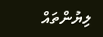ލިޔުންތައް